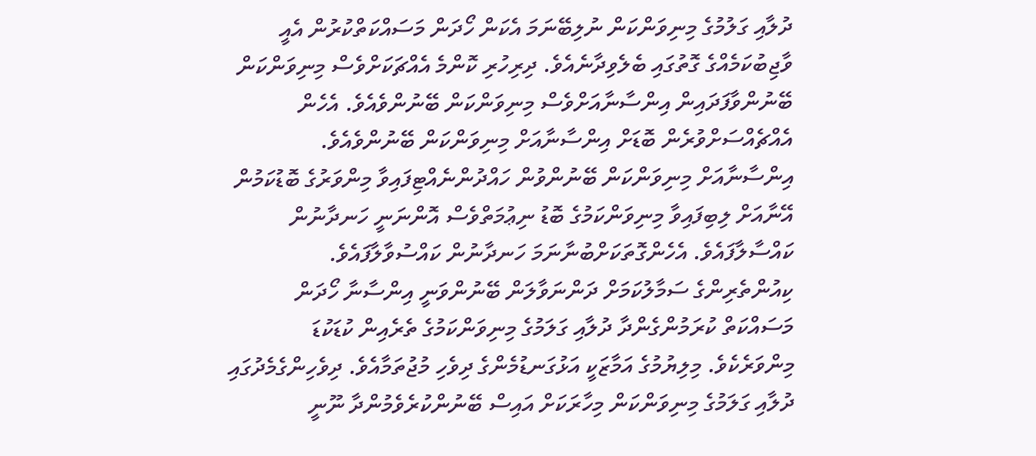ދުލާއި ގަލުމުގެ މިނިވަންކަން ނުލިބޭނަމަ އެކަން ހޯދަން މަސައްކަތްކުރުން އެއީ ވާޖިބުކަމެއްގެ ގޮތުގައި ބެލެވިދާނެއެވެ. ދިރިހުރި ކޮންމެ އެއްޗަކަށްވެސް މިނިވަންކަން ބޭނުންވާފަދައިން އިންސާނާއަށްވެސް މިނިވަންކަން ބޭނުންވެއެވެ. އެހެން އެއްޗެއްސަށްވުރެން ބޮޑަށް އިންސާނާއަށް މިނިވަންކަން ބޭނުންވެއެވެ. އިންސާނާއަށް މިނިވަންކަން ބޭނުންވުން ހައްދުންނެއްޓިފައިވާ މިންވަރުގެ ބޮޑުކަމުން އޭނާއަށް ލިބިފައިވާ މިނިވަންކަމުގެ ބޮޑު ނިޢުމަތްވެސް އޮންނަނީ ހަނދާނުން ކައްސާލާފައެވެ. އެހެންގޮތަކަށްބުނާނަމަ ހަނދާނުން ކައްސުވާލާފައެވެ.
ކިއުންތެރިންގެ ސަމާލުކަމަށް ދަންނަވާލަން ބޭނުންވަނީ އިންސާނާ ހޯދަން މަސައްކަތް ކުރަމުންގެންދާ ދުލާއި ގަލަމުގެ މިނިވަންކަމުގެ ތެރެއިން ކުޑަކުޑަ މިންވަރެކެވެ. މިލިޔުމުގެ އަމާޒަކީ އަޅުގަނޑުމެންގެ ދިވެހި މުޖުތަމާއެވެ. ދިވެހިންގެމެދުގައި ދުލާއި ގަލަމުގެ މިނިވަންކަން މިހާރަކަށް އައިސް ބޭނުންކުރެވެމުންދާ ނޫނީ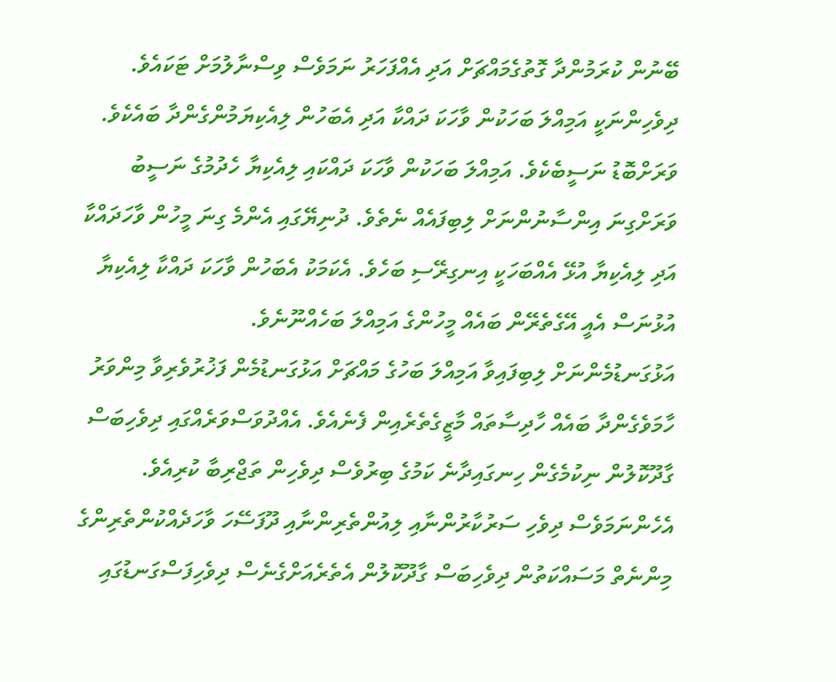ބޭނުން ކުރަމުންދާ ގޮތުގެމައްޗަށް އަދި އެއްފަހަރު ނަމަވެސް ވިސްނާލުމަށް ޓަކައެވެ.
ދިވެހިންނަކީ އަމިއްލަ ބަހަކުން ވާހަކަ ދައްކާ އަދި އެބަހުން ލިއެކިޔަމުންގެންދާ ބައެކެވެ. ވަރަށްބޮޑު ނަސީބެކެވެ. އަމިއްލަ ބަހަކުން ވާހަކަ ދައްކައި ލިއެކިޔާ ހެދުމުގެ ނަސީބު ވަރަށްގިނަ އިންސާނުންނަށް ލިބިފައެއް ނެތެވެ. ދުނިޔޭގައި އެންމެ ގިނަ މީހުން ވާހަދައްކާ އަދި ލިއެކިޔާ އުޅޭ އެއްބަހަކީ އިނގިރޭސި ބަހެވެ. އެކަމަކު އެބަހުން ވާހަކަ ދައްކާ ލިއެކިޔާ އުޅުނަސް އެއީ އޭގެތެރޭން ބައެއް މީހުންގެ އަމިއްލަ ބަހެއްނޫނެވެ.
އަޅުގަނޑުމެންނަށް ލިބިފައިވާ އަމިއްލަ ބަހުގެ މައްޗަށް އަޅުގަނޑުމެން ފަޚުރުވެރިވާ މިންވަރު ހާމަވެގެންދާ ބައެއް ހާދިސާތައް މާޒީގެތެރެއިން ފެނެއެވެ. އެއްދުވަސްވަރެއްގައި ދިވެހިބަސް ގާދޫކޮލުން ނިކުމެގެން ހިނގައިދާނެ ކަމުގެ ބިރުވެސް ދިވެހިން ތަޖްރިބާ ކުރިއެވެ. އެހެންނަމަވެސް ދިވެހި ސަރުކާރުންނާއި ލިއުންތެރިންނާއި ދޫފަސޭހަ ވާހަދެއްކުންތެރިންގެ މިންނެތް މަސައްކަތުން ދިވެހިބަސް ގާދޫކޮލުން އެތެރެއަށްގެނެސް ދިވެހިފަސްގަނޑުގައި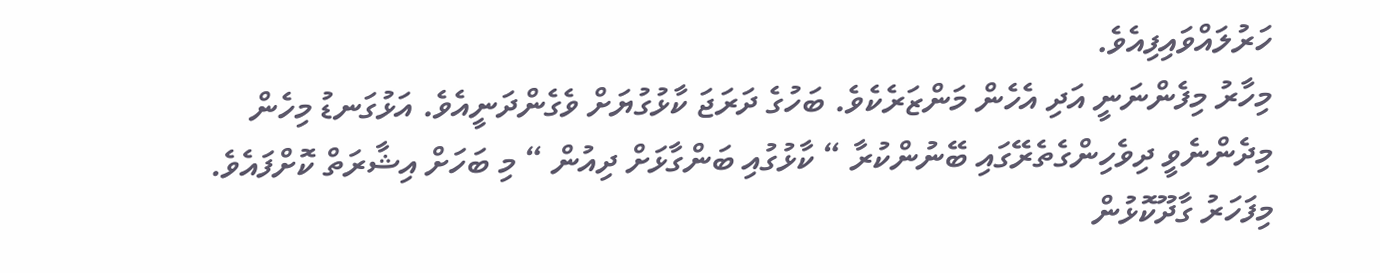ހަރުލައްވައިފިއެވެ.
މިހާރު މިފެންނަނީ އަދި އެހެން މަންޒަރެކެވެ. ބަހުގެ ދަރަޖަ ކާޅުގުޔަށް ވެގެންދަނީއެވެ. އަޅުގަނޑު މިހެން މިދެންނެވީ ދިވެހިންގެތެރޭގައި ބޭނުންކުރާ “ ކާޅުގުއި ބަންގާޅަށް ދިއުން “ މި ބަހަށް އިޝާރަތް ކޮށްފައެވެ. މިފަހަރު ގާދޫކޮޅުން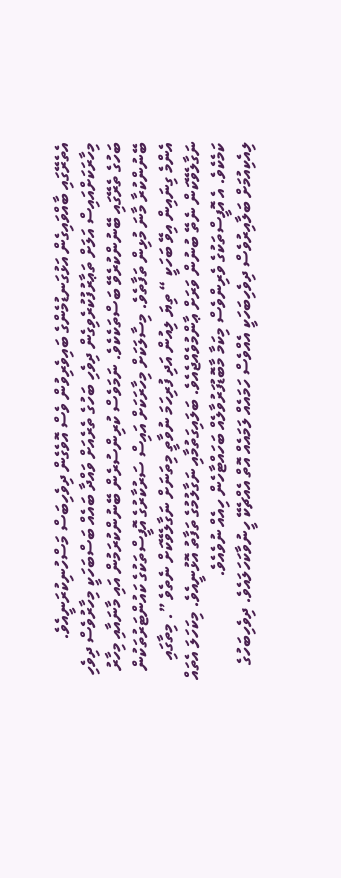އެތެރޭގައި ބާއްވައިގެން އަޅުގަނޑުމެންގެ ބައިވެރިވުން ވެސް އޮވެގެން ދިވެހިބަސް މަސްހުނިކުރަނީއެވެ.
މިހާރަކަށްއައިސް އަލަށް ތަޢާރުފުކުރެވިގެން ދިވެހި ބަހުގެ ތެރެއަށް ވައްދާ ބައެއް ބަސްބަހަކީ މިހާރުވެސް ދިވެހި ބަހުގެ ތެރޭގައި ބޭނުންކުރެވޭ ބަސްތަކެކެވެ. ނަމަވެސް ކުރިންސުރެން ބޭނުންކުރަމުން އައި މާނައާއި މިހާރު ބޭނުންކުރާ މާނަ މުޅިން ތަފާތެވެ. މިސާލަކަށް މިހާރަކަށް އައިސް ސަރުކާރުގެ އޮފީސްތަކުގެ ކައުންޓަރުތަކުން އެންމެ ގިނައިން އިވޭ ބަހަކީ “ ތިޔަ ލިއުން އަދި ފުރިހަމަ ނުވާތީ މިތަނަށް ނަގާލެވޭކަށް ނެތެވެ ”. މިތާގައި ނަގާލެވޭކަން ނެތޭ ބުނުން ވަރަށް ޢާންމުވެއްޖެއެވެ. ބަލައިގަތުމާއި ނަގާލުމުގެ ތަފާތު އޮޅުނީއެވެ. މިކަހަލަ އެތައް ކަމެކެވެ. އެ އޮފީސްތަކުގެ ވެރިންވެސް މިކަމާ މާބޮޑުފަރުވާލެއް ބަހައްޓާހެން ހިއެއް ނުވެއެވެ.
ލިއެކިއުމަށް ބަލާއިރުވެސް ދިވެހިބަހަކީ އެއްވެސް ހަމައެއް ލަމައެއް އޮތް އެއްޗެކޭ ހީނުވާކަހަލައެވެ. ދިވެހިބަހުގެ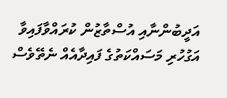އަދީބުންނާއި އުސްތާޒުން ކުރައްވާފައިވާ އަގުހުރި މަސައްކަތުގެ ފައިދާއެއް ނެތޭވެސް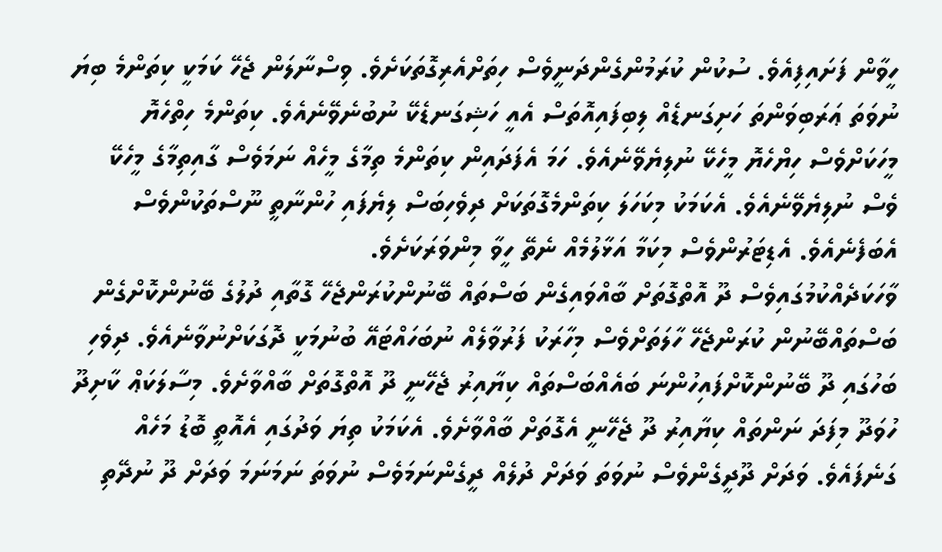ހީވާން ފަށައިފިއެވެ. ސުކުން ކުރަމުންގެންދަނީވެސް ހިތަށްއެރިގޮތަކަށެވެ. ވިސްނާލަން ޖެހޭ ކަމަކީ ކިތަންމެ ބިޔަ ނުވަތަ ޢަރަބިވަންތަ ހަށިގަނޑެއް ލިބިފައިއޮތަސް އެއީ ހަޝިގަނޑެކޭ ނުބުނެވޭނެއެވެ. ކިތަންމެ ހިތްހެޔޮ މީހަކަށްވެސް ހިޔްހެޔޮ މީހެކޭ ނުލިޔެވޭނެއެވެ. ހަމަ އެފަދައިން ކިތަންމެ ތިމާގެ މީހެއް ނަމަވެސް ގާއިތިމާގެ މީހެކޭ ވެސް ނުލިޔެވޭނެއެވެ. އެކަމަކު މިކަހަލަ ކިތަންމެގޮތަކަށް ދިވެހިބަސް ލިޔެފައި ހުންނާތީ ނޫސްތަކުންވެސް އެބަފެނެއެވެ. އެޑިޓަރުންވެސް މިކަމާ އަޅާލުމެއް ނެތޭ ހީވާ މިންވަރަކަށެވެ.
ވާހަކަދެއްކުމުގައިވެސް ދޫ އޮތްގޮތަށް ބާއްވައިގެން ބަސްތައް ބޭނުންކުރަންޖެހޭ ގޮތާއި ދުލުގެ ބޭނުންކޮށްގެން ބަސްތައްބޭނުން ކުރަންޖެހޭ ހާލަތަށްވެސް މިހާރަކު ފަރުވާލެއް ނުބަހައްޓައޭ ބުނުމަކީ ދޮގަކަށްނުވާނެއެވެ. ދިވެހި ބަހުގައި ދޫ ބޭނުންކޮށްފައިހުންނަ ބައެއްބަސްތައް ކިޔާއިރު ޖެހޭނީ ދޫ އޮތްގޮތަށް ބާއްވާށެވެ. މިސާލަކަޢް ކާށިދޫ ހުވަދޫ މިފަދަ ނަންތައް ކިޔާއިރު ދޫ ޖެހޭނީ އެގޮތަށް ބާއްވާށެވެ. އެކަމަކު ތިޔަ ވަދުގައި އެއޮތީ ބޮޑު މަހެއް ގަނެފައެވެ. ވަދަށް ދޫދީގެންވެސް ނުވަތަ ވަދަށް ދުލެއް ދީގެންނަމަވެސް ނުވަތަ ނަމަނަމަ ވަދަށް ދޫ ނުދޭތި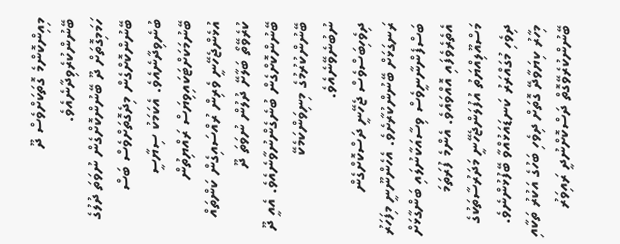މިއިންކޮންމެ ގޮތަކަށްވެސް ދޫ ބޭނުންކުރެވިދާނެއެވެ.
ހަމަމިގޮތަށް ދޫ ބޭނުންކޮށްގެން ނުވަތަ ދުލުގެ ބޭނުންކޮށްގެން މިދެގޮތަށްވެސް ބަސް ބުނެވިދާނެއެވެ. އެކަމަކު ސިޔާސީ ބޭނުމަކަށްޓަކައިވިޔަސް ރައްޔިތުން އުޅެންޖެހޭނީ ވެރިން ރުއްސައިގެން ކަންތައް ކުރެވޭތޯ ބަލާށޭ ދުލުން ނުވަތަ ދޫ ބޭނުންކޮށްގެން ބުނެގެންނުވާނެއެވެ. އެއީ ދޫ ބޭނުންކުރުމުގެ މިނިވަންކަމެކޭ ނުބުނެވޭނެއެވެ.
ދިވެހިބަސްވެސް ޖެހޭނީ ދަސްކޮށްގެން ރަނގަޅަށް ބޭނުންކުރާށެވެ. އެހެންނޫނީ މިފަހަރު ބަސްފެންނާނީވެސް ވިސާއަކާނުލައި ބަންގާޅަށް އެތެރެވެފައި އޮއްވައެވެ. އެންމެ ފުރަތަމަ މަސްއޫލިއްޔަތު އުފުލަންޖެހޭނީ މަދަރުސާތަކުގެ ދިވެހި މުގައްރަރު ކަނޑައަޅުއްވާ ބޭފުޅުންނެވެ. މިހާރު ކިޔަވާދޭ ގޮތަށް ދިވެހި ބަހުގެ އަކުރު ތަކާއި ބޭނުންކުރެވޭގޮތް ދަސްކޮށްނުދީ ރައިވަރު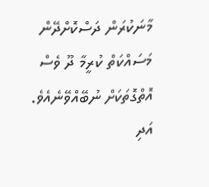މާނަކުރަން ދަސްކޮށްދޭން މަސައްކަތް ކުރީމާ ދޫ ވެސް އޮތްގޮތަކަށް ނުބޭއްވޭނެއެވެ. އަދި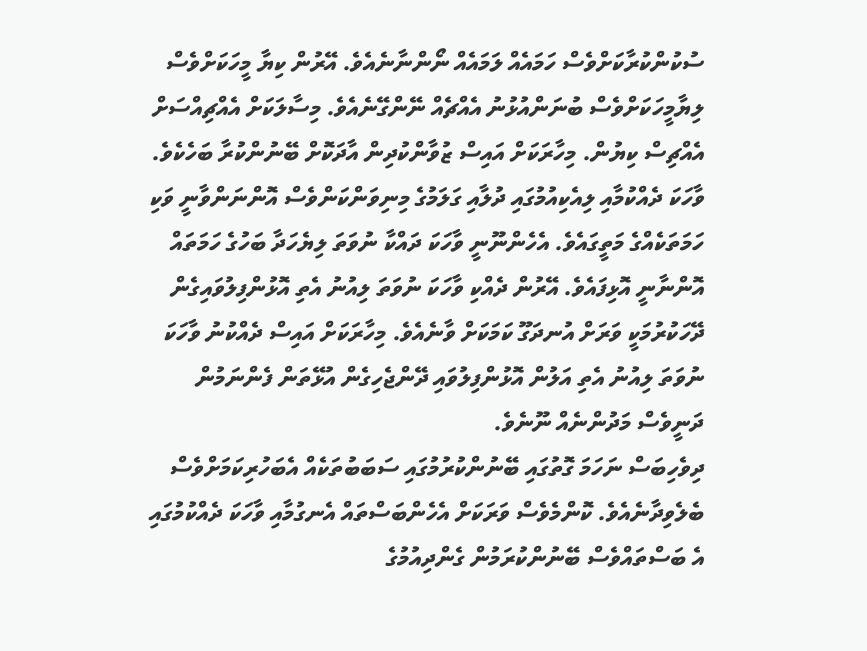ސުކުންކުރާކަށްވެސް ހަމައެއް ލަމައެއް ނޯންނާނެއެވެ. އޭރުން ކިޔާ މީހަކަށްވެސް ލިޔާމީހަކަށްވެސް ބުނަންއުޅުނު އެއްޗެއް ނޭންގޭނެއެވެ. މިސާލަކަށް އެއްޗިއްސަށް އެއްޗިސް ކިޔުން. މިހާރަކަށް އައިސް ޒުވާންކުދިން އާދަކޮށް ބޭނުންކުރާ ބަހެކެވެ.
ވާހަކަ ދެއްކުމާއި ލިއެކިއުމުގައި ދުލާއި ގަލަމުގެ މިނިވަންކަންވެސް އޮންނަންވާނީ ވަކި ހަމަތަކެއްގެ މަތީގައެވެ. އެހެންނޫނީ ވާހަކަ ދައްކާ ނުވަތަ ލިޔެހަދާ ބަހުގެ ހަމަތައް އޮންނާނީ އޮޅިފައެވެ. އޭރުން ދެއްކި ވާހަކަ ނުވަތަ ލިއުނު އެތި އޮޅުންފިލުވައިގެން ދޭހަކުރުމަކީ ވަރަށް އުނދަގޫ ކަމަކަށް ވާނެއެވެ. މިހާރަކަށް އައިސް ދެއްކުނު ވާހަކަ ނުވަތަ ލިއުނު އެތި އަލުން އޮޅުންފިލުވައި ދޭންޖެހިގެން އުޅޭތަން ފެންނަމުން ދަނީވެސް މަދުންނެއް ނޫނެވެ.
ދިވެހިބަސް ނަހަމަ ގޮތުގައި ބޭނުންކުރުމުގައި ސަބަބުތަކެއް އެބަހުރިކަމަށްވެސް ބެލެވިދާނެއެވެ. ކޮންމެވެސް ވަރަކަށް އެހެންބަސްތައް އެނގުމާއި ވާހަކަ ދެއްކުމުގައި އެ ބަސްތައްވެސް ބޭނުންކުރަމުން ގެންދިއުމުގެ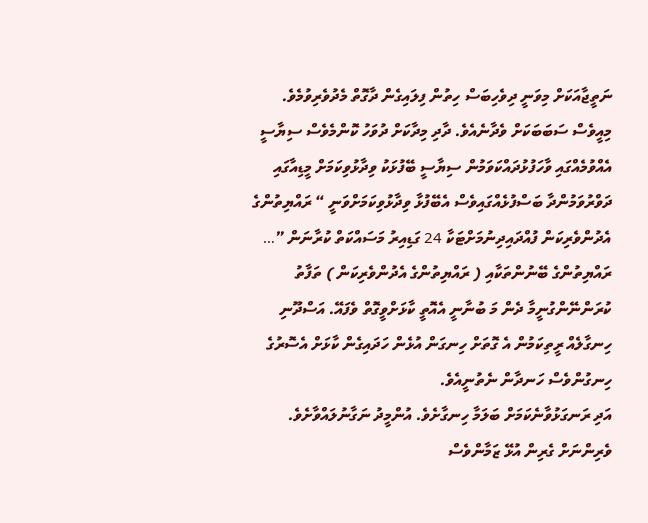ނަތީޖާއަކަށް މިވަނީ ދިވެހިބަސް ހިތުން ފިލައިގެން ދާގޮތް މެދުވެރިވުމެވެ. މިއީވެސް ސަބަބަކަށް ވެދާނެއެވެ. ދާދި މިދާކަށް ދުވަހު ކޮންމެވެސް ސިޔާސީ އެއްވުމެއްގައި ވާހަފުޅުދައްކަވަމުން ސިޔާސީ ބޭފުޅަކު ވިދާޅުވިކަމަށް މީޑިއާގައި ދަވްރުވަމުންދާ ބަސްފުޅެއްގައިވެސް އެބޭފުޅާ ވިދާޅުވިކަމަށްވަނީ “ ރައްޔިތުންގެ އެދުންވެރިކަން ފުއްދައިދިނުމަށްޓަކާ 24 ގަޑިއިރު މަސައްކަތް ކުރާނަން ”… ރައްޔިތުންގެ ބޭނުންތަކާއި ( ރައްޔިތުންގެ އެދުންވެރިކަން ) ތަފާތު ކުރަންނޭންގުނީމާ ދެން މަ ބުނާނީ އެއޮތީ ކާޅަށްވީގޮތް ވެފައޭ. އަސްދޫނި ހިނގާލެއް ރީތިކަމުން އެ ގޮތަށް ހިނގަން އުޅެން ހަދައިގެން ކާޅަށް އެސޮރުގެ ހިނގުންވެސް ހަނދާން ނެތުނީއެވެ.
އަދި ރަނގަޅުވާނެކަމަށް ބަލަމާ ހިނގާށެވެ. އުންމީދު ނަގާނުލައްވާށެވެ. ވެރިންނަށް ގެރިން އުޅޭ ޒަމާންވެސް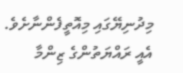މިދުނިޔޭގައި މިއޮތީފެންނާށެވެ. އެއީ ރައްޔަތުންގެ ޒިންމާ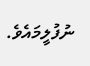ނުފުލީމައެވެ.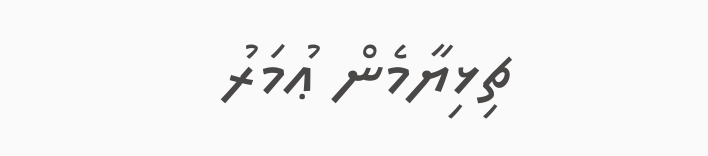ޗިޅިޔާމެން ޢުމަރު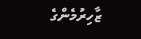ޒާހިރުމެންގެ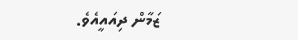ޒަމާން ދިއައީއެވެ.